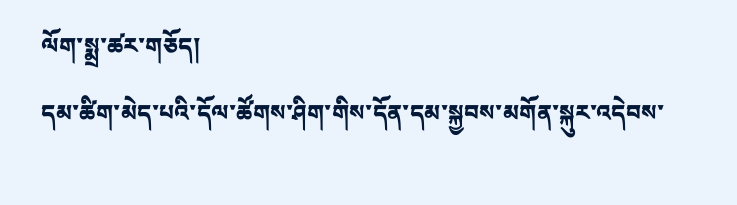ལོག་སྨྲ་ཚར་གཅོད།
དམ་ཚིག་མེད་པའི་དོལ་ཚོགས་ཤིག་གིས་དོན་དམ་སྐྱབས་མགོན་སྐུར་འདེབས་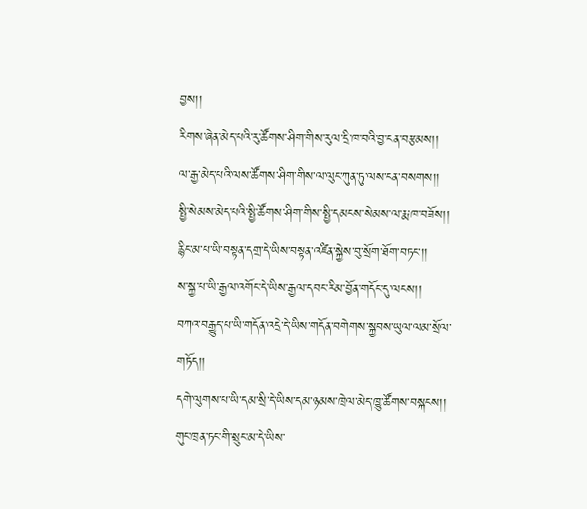བྱས།།
རིགས་ཞེན་མེད་པའི་རུ་ཚོགས་ཤིག་གིས་རུལ་དྲི་ཁ་བའི་བྱ་ངན་བརྩམས།།
ལ་རྒྱ་མེད་པའི་ལས་ཚོགས་ཤིག་གིས་ལ་ལུང་ཀུན་ཏུ་ལས་ངན་བསགས།།
སྤྱི་སེམས་མེད་པའི་སྤྱི་ཚོགས་ཤིག་གིས་སྤྱི་དམངས་སེམས་ལ་རྨ་ཁ་བཟོས།།
རྙིང་མ་པ་ཡི་བསྟན་དགྲ་དེ་ཡིས་བསྟན་འཛིན་སྐྱེས་བུ་སྲོག་ཐོག་བཏང་།།
ས་སྐྱ་པ་ཡི་རྒྱལ་འགོང་དེ་ཡིས་རྒྱལ་དབང་རིམ་བྱོན་གདོང་དུ་ལངས།།
བཀའ་བརྒྱུད་པ་ཡི་གདོན་འདྲེ་དེ་ཡིས་གདོན་བགེགས་སྐྱབས་ཡུལ་ལམ་སྲོལ་གཏོད།།
དགེ་ལུགས་པ་ཡི་དམ་སྲི་དེ་ཡིས་དམ་ཉམས་ཁྲེལ་མེད་ཁྱུ་ཚོགས་བསྐངས།།
གུང་ཁྲན་ཏང་གི་སྲུང་མ་དེ་ཡིས་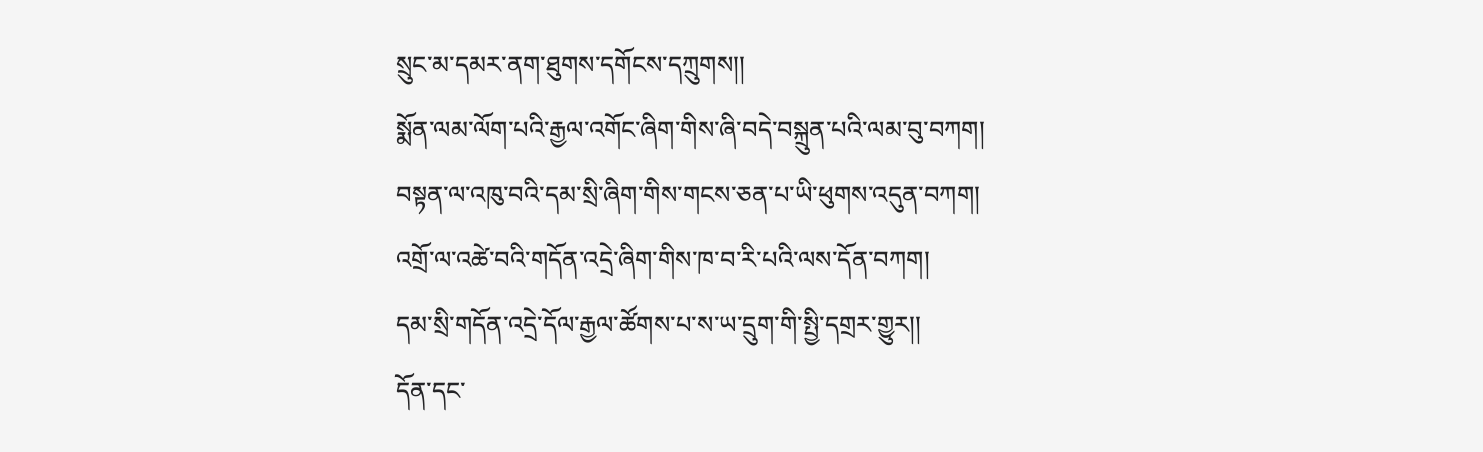སྲུང་མ་དམར་ནག་ཐུགས་དགོངས་དཀྲུགས།།
སྨོན་ལམ་ལོག་པའི་རྒྱལ་འགོང་ཞིག་གིས་ཞི་བདེ་བསྐྲུན་པའི་ལམ་བུ་བཀག།
བསྟན་ལ་འཁུ་བའི་དམ་སྲི་ཞིག་གིས་གངས་ཅན་པ་ཡི་ཕུགས་འདུན་བཀག།
འགྲོ་ལ་འཚེ་བའི་གདོན་འདྲེ་ཞིག་གིས་ཁ་བ་རི་པའི་ལས་དོན་བཀག།
དམ་སྲི་གདོན་འདྲེ་དོལ་རྒྱལ་ཚོགས་པ་ས་ཡ་དྲུག་གི་སྤྱི་དགྲར་གྱུར།།
དོན་དང་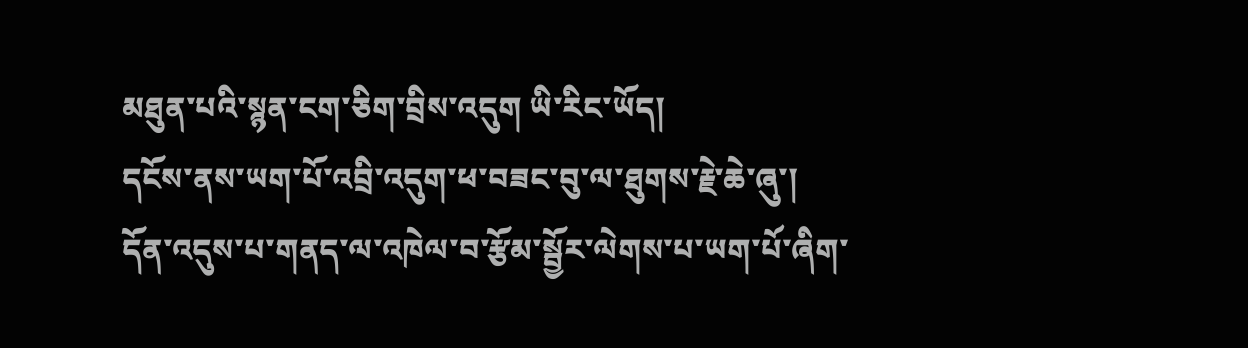མཐུན་པའི་སྙན་ངག་ཅིག་བྲིས་འདུག ཡི་རིང་ཡོད།
དངོས་ནས་ཡག་པོ་འབྲི་འདུག་ཕ་བཟང་བུ་ལ་ཐུགས་རྗེ་ཆེ་ཞུ་།
དོན་འདུས་པ་གནད་ལ་འཁེལ་བ་རྩོམ་སྦྱོར་ལེགས་པ་ཡག་པོ་ཞིག་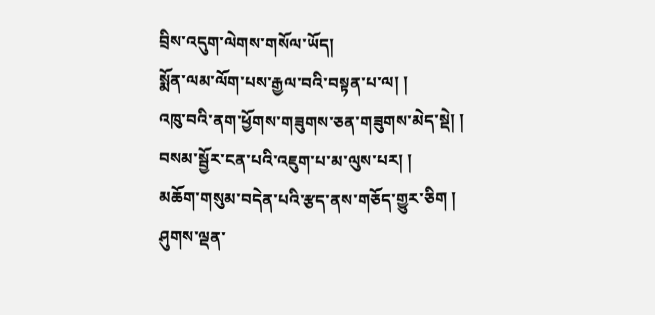བྲིས་འདུག་ལེགས་གསོལ་ཡོད།
སྨོན་ལམ་ལོག་པས་རྒྱལ་བའི་བསྟན་པ་ལ། །
འཁུ་བའི་ནག་ཕྱོགས་གཟུགས་ཅན་གཟུགས་མེད་སྡེ། །
བསམ་སྦྱོར་ངན་པའི་འཇུག་པ་མ་ལུས་པར། །
མཆོག་གསུམ་བདེན་པའི་རྩད་ནས་གཅོད་གྱུར་ཅིག །
ཤུགས་ལྡན་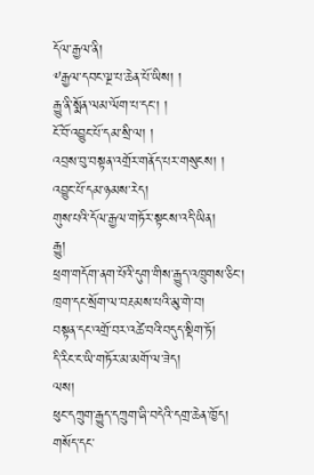དོལ་རྒྱལ་ནི།
༸རྒྱལ་དབང་ལྔ་པ་ཆེན་པོ་ཡིས། །
རྒྱུ་ནི་སྨོན་ལམ་ལོག་པ་དང་། །
ངོ་བོ་འབྱུང་པོ་དམ་སྲི་ལ། །
འབྲས་བུ་བསྟན་འགྲོར་གནོད་པར་གསུངས། །
འབྱུང་པོ་དམ་ཉམས་རེད།
གུས་པའི་དོལ་རྒྱལ་གཏོར་སྟངས་འདི་ཡིན།
རྒྱུ།
ཕྲག་གདོག་ནག་པོའི་དུག་གིས་རྒྱུད་འཁྲུགས་ཅིང་།
ཁྲག་དང་སྲོག་ལ་བརྔམས་པའི་མུ་གེ་བ།
བསྟན་དང་འགྲོ་བར་འཚེ་བའི་བདུད་སྡིག་ཏོ།
དི་རིང་ང་ཡི་གཏོར་མ་མགོ་ལ་ཟེད།
ལས།
ཕུང་དཀྲུག་རྒྱུད་དཀྲུག་ཞི་བདེའི་དགྲ་ཆེན་ཁྱོད།
གསོད་དང་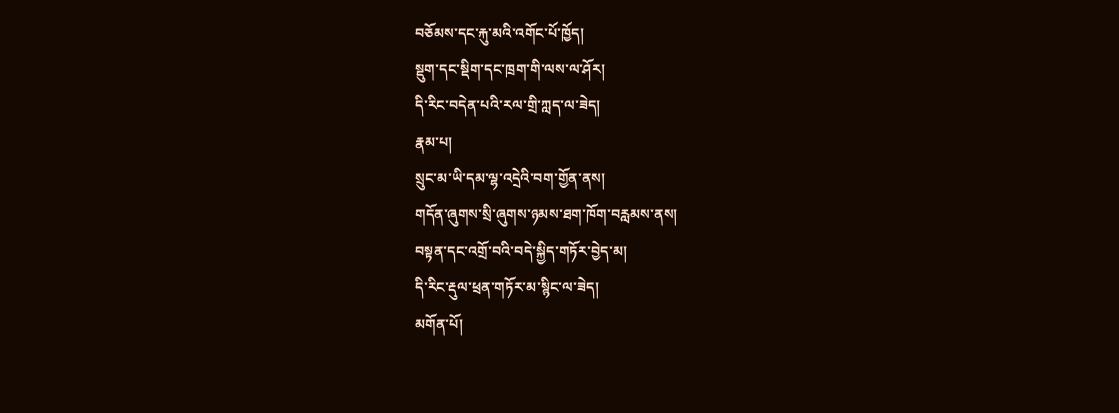བཅོམས་དང་རྐུ་མའི་འགོང་པོ་ཁྱོད།
སྡུག་དང་སྡིག་དང་ཁྲག་གི་ལས་ལ་ཤོར།
དི་རིང་བདེན་པའི་རལ་གྲི་ཀླད་ལ་ཟེད།
རྣམ་པ།
སྲུང་མ་ཡི་དམ་ལྷ་འདྲེའི་བག་གྱོན་ནས།
གདོན་ཞུགས་སྲི་ཞུགས་ཉམས་ཐག་ཁོག་བརླམས་ནས།
བསྟན་དང་འགྲོ་བའི་བདེ་སྐྱིད་གཏོར་བྱེད་མ།
དི་རིང་རྡུལ་ཕྲན་གཏོར་མ་སྙིང་ལ་ཟེད།
མགོན་པོ།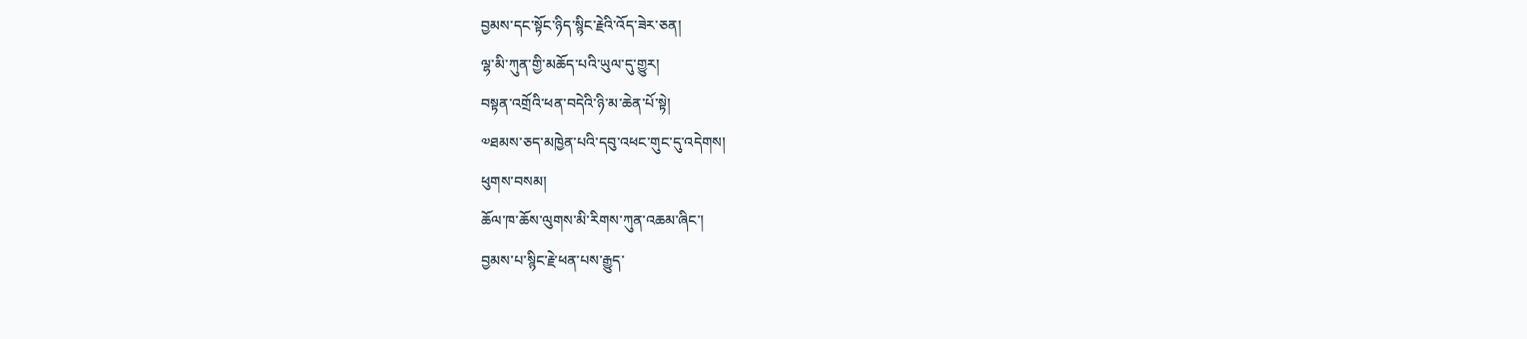བྱམས་དང་སྟོང་ཉིད་སྙིང་རྗེའི་འོད་ཟེར་ཅན།
ལྷ་མི་ཀུན་གྱི་མཆོད་པའི་ཡུལ་དུ་གྱུར།
བསྟན་འགྲོའི་ཕན་བདེའི་ཉི་མ་ཆེན་པོ་སྟེ།
༧ཐམས་ཅད་མཁྱེན་པའི་དབུ་འཕང་གུང་དུ་འདེགས།
ཕུགས་བསམ།
ཆོལ་ཁ་ཆོས་ལུགས་མི་རིགས་ཀུན་འཆམ་ཞིང་།
བྱམས་པ་སྙིང་རྗེ་ཕན་པས་རྒྱུད་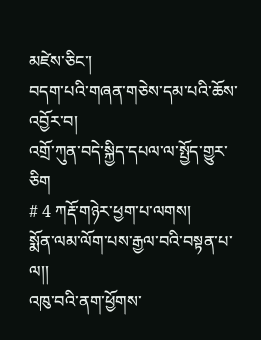མཛེས་ཅིང་།
བདག་པའི་གཞན་གཅེས་དམ་པའི་ཆོས་འབྱོར་བ།
འགྲོ་ཀུན་བདེ་སྐྱིད་དཔལ་ལ་སྤྱོད་གྱུར་ཅིག
# 4 ཀརྡོ་གཉེར་ཕྱག་པ་ལགས།
སྨོན་ལམ་ལོག་པས་རྒྱལ་བའི་བསྟན་པ་ལ།།
འཁུ་བའི་ནག་ཕྱོགས་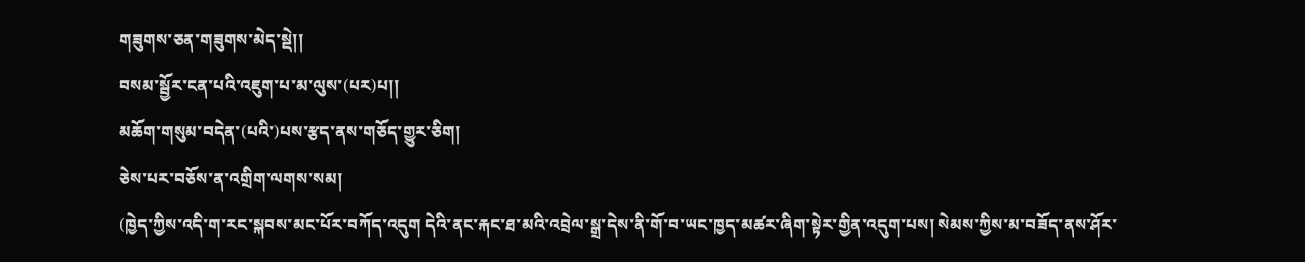གཟུགས་ཅན་གཟུགས་མེད་སྡེ།།
བསམ་སྦྱོར་ངན་པའི་འཇུག་པ་མ་ལུས་(པར)པ།།
མཆོག་གསུམ་བདེན་(པའི་)པས་རྩད་ནས་གཅོད་གྱུར་ཅིག།
ཅེས་པར་བཅོས་ན་འགྲིག་ལགས་སམ།
(ཁྱེད་ཀྱིས་འདི་ག་རང་སྐབས་མང་པོར་བཀོད་འདུག དེའི་ནང་རྐང་ཐ་མའི་འབྲེལ་སྒྲ་དེས་ནི་གོ་བ་ཡང་ཁྱད་མཚར་ཞིག་སྟེར་གྱིན་འདུག་པས། སེམས་ཀྱིས་མ་བཟོད་ནས་ཤོར་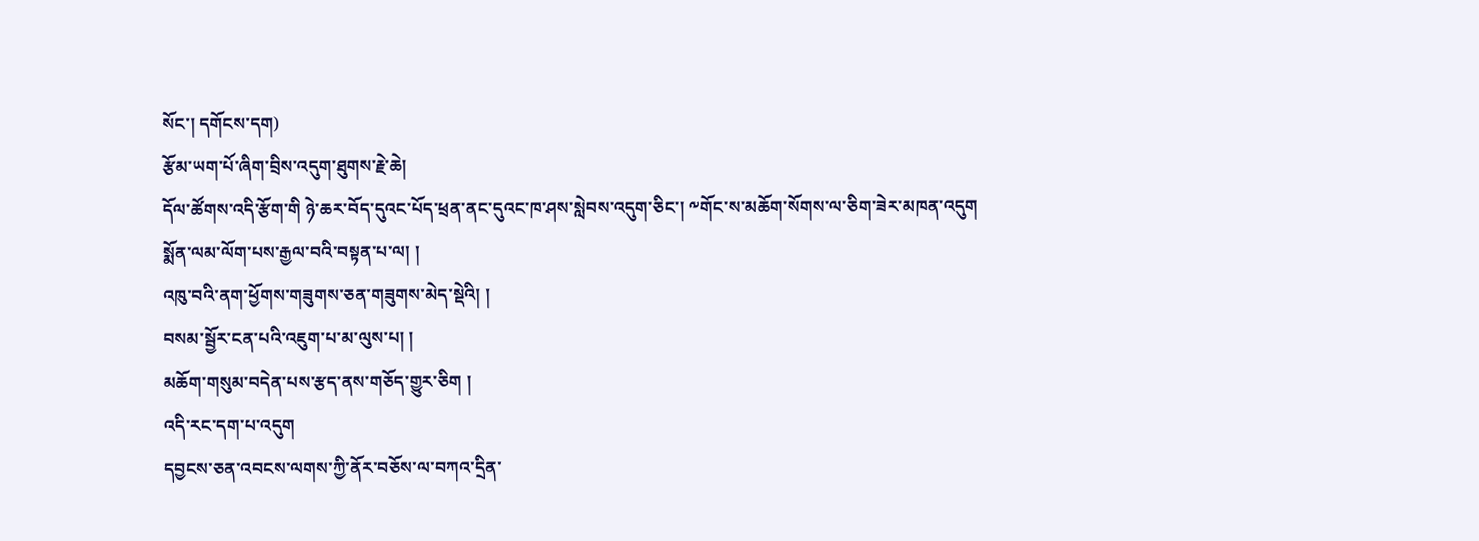སོང་། དགོངས་དག)
རྩོམ་ཡག་པོ་ཞིག་བྲིས་འདུག་ཐུགས་རྗེ་ཆེ།
དོལ་ཚོགས་འདི་རྩོག་གི ཉེ་ཆར་བོད་དུའང་པོད་ཕྲན་ནང་དུའང་ཁ་ཤས་སླེབས་འདུག་ཅིང་། ༸གོང་ས་མཆོག་སོགས་ལ་ཅིག་ཟེར་མཁན་འདུག
སྨོན་ལམ་ལོག་པས་རྒྱལ་བའི་བསྟན་པ་ལ། །
འཁུ་བའི་ནག་ཕྱོགས་གཟུགས་ཅན་གཟུགས་མེད་སྡེའི། །
བསམ་སྦྱོར་ངན་པའི་འཇུག་པ་མ་ལུས་པ། །
མཆོག་གསུམ་བདེན་པས་རྩད་ནས་གཅོད་གྱུར་ཅིག །
འདི་རང་དག་པ་འདུག
དབྱངས་ཅན་འབངས་ལགས་ཀྱི་ནོར་བཅོས་ལ་བཀའ་དྲིན་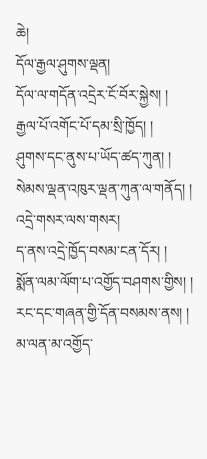ཆེ།
དོལ་རྒྱལ་ཤུགས་ལྡན།
དོལ་ལ་གདོན་འདྲེར་ངོ་བོར་སྐྱེས། །
རྒྱལ་པོ་འགོང་པོ་དམ་སྲི་ཁྱོད། །
ཤུགས་དང་ནུས་པ་ཡོད་ཚད་ཀུན། །
སེམས་ལྡན་འཁུར་ལྡན་ཀུན་ལ་གནོད། །
འདྲེ་གསར་ལས་གསར།
ད་ནས་འདྲེ་ཁྱོད་བསམ་ངན་དོར། །
སྨོན་ལམ་ལོག་པ་འགྱོད་བཤགས་གྱིས། །
རང་དང་གཞན་གྱི་དོན་བསམས་ནས། །
མ་ལན་མ་འགྱོད་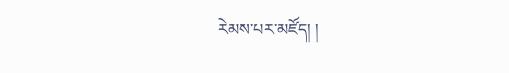རེམས་པར་མཛོད། །